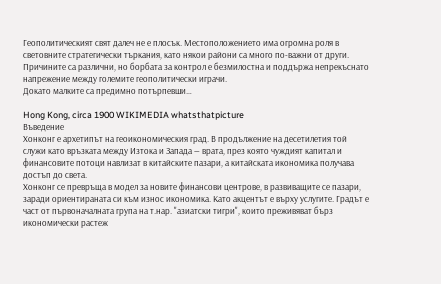Геополитическият свят далеч не е плосък. Местоположението има огромна роля в световните стратегически търкания, като някои райони са много по-важни от други. Причините са различни, но борбата за контрол е безмилостна и поддържа непрекъснато напрежение между големите геополитически играчи.
Докато малките са предимно потърпевши…

Hong Kong, circa 1900 WIKIMEDIA whatsthatpicture
Въведение
Хонконг е архетипът на геоикономическия град. В продължение на десетилетия той служи като връзката между Изтока и Запада — врата, през която чуждият капитал и финансовите потоци навлизат в китайските пазари, а китайската икономика получава достъп до света.
Хонконг се превръща в модел за новите финансови центрове, в развиващите се пазари, заради ориентираната си към износ икономика. Като акцентът е върху услугите. Градът е част от първоначалната група на т.нар. "азиатски тигри", които преживяват бърз икономически растеж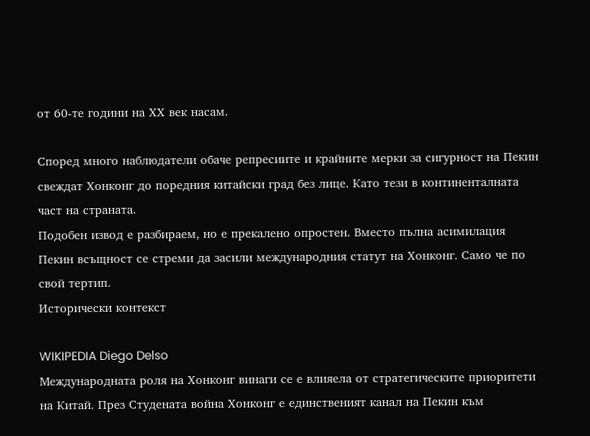от 60-те години на ХХ век насам.

Според много наблюдатели обаче репресиите и крайните мерки за сигурност на Пекин свеждат Хонконг до поредния китайски град без лице. Като тези в континенталната част на страната.
Подобен извод е разбираем, но е прекалено опростен. Вместо пълна асимилация Пекин всъщност се стреми да засили международния статут на Хонконг. Само че по свой тертип.
Исторически контекст

WIKIPEDIA Diego Delso
Международната роля на Хонконг винаги се е влияела от стратегическите приоритети на Китай. През Студената война Хонконг е единственият канал на Пекин към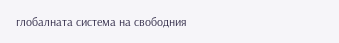глобалната система на свободния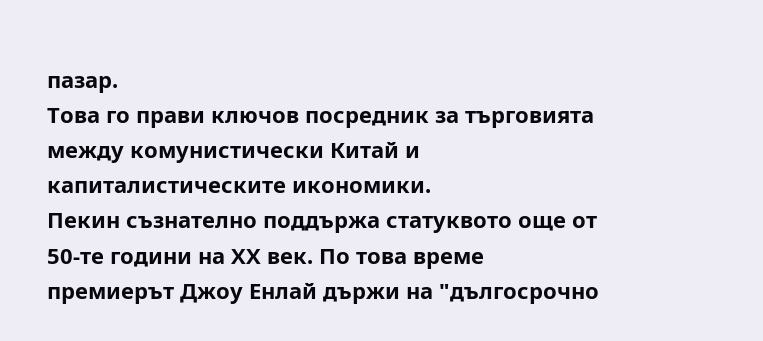пазар.
Това го прави ключов посредник за търговията между комунистически Китай и капиталистическите икономики.
Пекин съзнателно поддържа статуквото още от 50-те години на ХХ век. По това време премиерът Джоу Енлай държи на "дългосрочно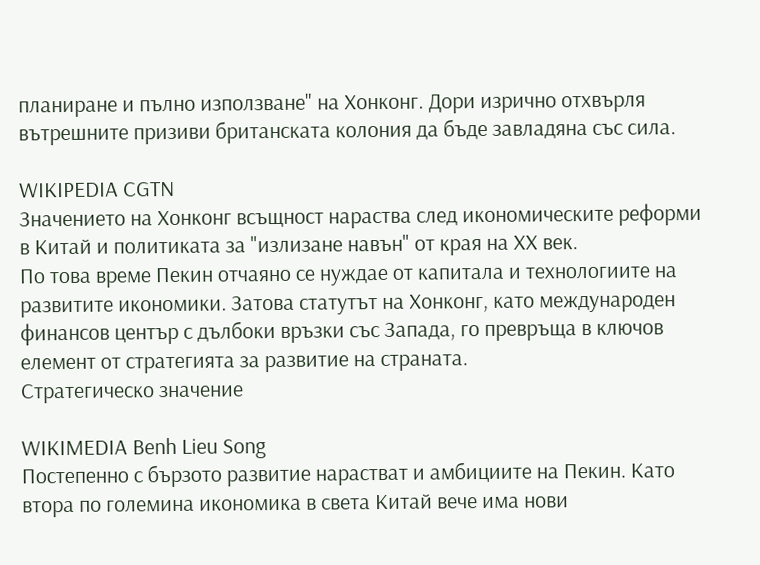планиране и пълно използване" на Хонконг. Дори изрично отхвърля вътрешните призиви британската колония да бъде завладяна със сила.

WIKIPEDIA CGTN
Значението на Хонконг всъщност нараства след икономическите реформи в Китай и политиката за "излизане навън" от края на ХХ век.
По това време Пекин отчаяно се нуждае от капитала и технологиите на развитите икономики. Затова статутът на Хонконг, като международен финансов център с дълбоки връзки със Запада, го превръща в ключов елемент от стратегията за развитие на страната.
Стратегическо значение

WIKIMEDIA Benh Lieu Song
Постепенно с бързото развитие нарастват и амбициите на Пекин. Като втора по големина икономика в света Китай вече има нови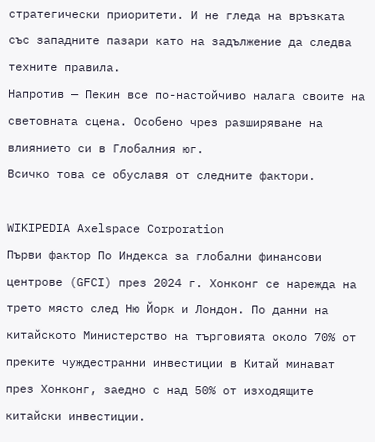стратегически приоритети. И не гледа на връзката със западните пазари като на задължение да следва техните правила.
Напротив — Пекин все по-настойчиво налага своите на световната сцена. Особено чрез разширяване на влиянието си в Глобалния юг.
Всичко това се обуславя от следните фактори.

WIKIPEDIA Axelspace Corporation
Първи фактор По Индекса за глобални финансови центрове (GFCI) през 2024 г. Хонконг се нарежда на трето място след Ню Йорк и Лондон. По данни на китайското Министерство на търговията около 70% от преките чуждестранни инвестиции в Китай минават през Хонконг, заедно с над 50% от изходящите китайски инвестиции.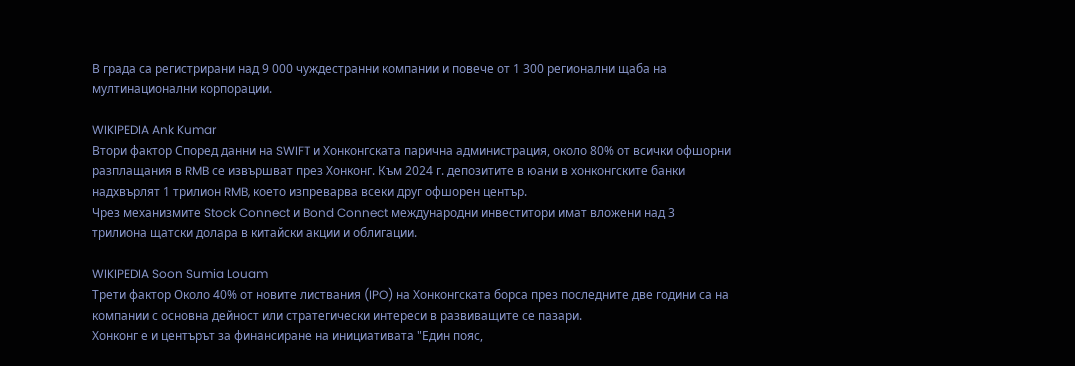В града са регистрирани над 9 000 чуждестранни компании и повече от 1 300 регионални щаба на мултинационални корпорации.

WIKIPEDIA Ank Kumar
Втори фактор Според данни на SWIFT и Хонконгската парична администрация, около 80% от всички офшорни разплащания в RMB се извършват през Хонконг. Към 2024 г. депозитите в юани в хонконгските банки надхвърлят 1 трилион RMB, което изпреварва всеки друг офшорен център.
Чрез механизмите Stock Connect и Bond Connect международни инвеститори имат вложени над 3 трилиона щатски долара в китайски акции и облигации.

WIKIPEDIA Soon Sumia Louam
Трети фактор Около 40% от новите листвания (IPO) на Хонконгската борса през последните две години са на компании с основна дейност или стратегически интереси в развиващите се пазари.
Хонконг е и центърът за финансиране на инициативата "Един пояс,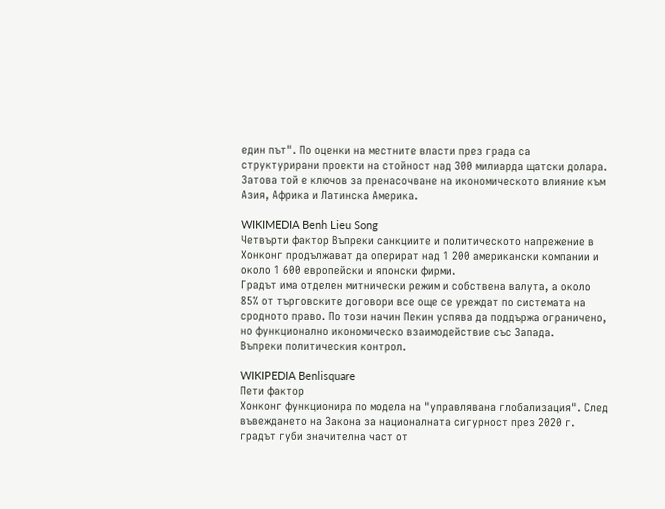един път". По оценки на местните власти през града са структурирани проекти на стойност над 300 милиарда щатски долара.
Затова той е ключов за пренасочване на икономическото влияние към Азия, Африка и Латинска Америка.

WIKIMEDIA Benh Lieu Song
Четвърти фактор Въпреки санкциите и политическото напрежение в Хонконг продължават да оперират над 1 200 американски компании и около 1 600 европейски и японски фирми.
Градът има отделен митнически режим и собствена валута, а около 85% от търговските договори все още се уреждат по системата на сродното право. По този начин Пекин успява да поддържа ограничено, но функционално икономическо взаимодействие със Запада.
Въпреки политическия контрол.

WIKIPEDIA Benlisquare
Пети фактор
Хонконг функционира по модела на "управлявана глобализация". След въвеждането на Закона за националната сигурност през 2020 г. градът губи значителна част от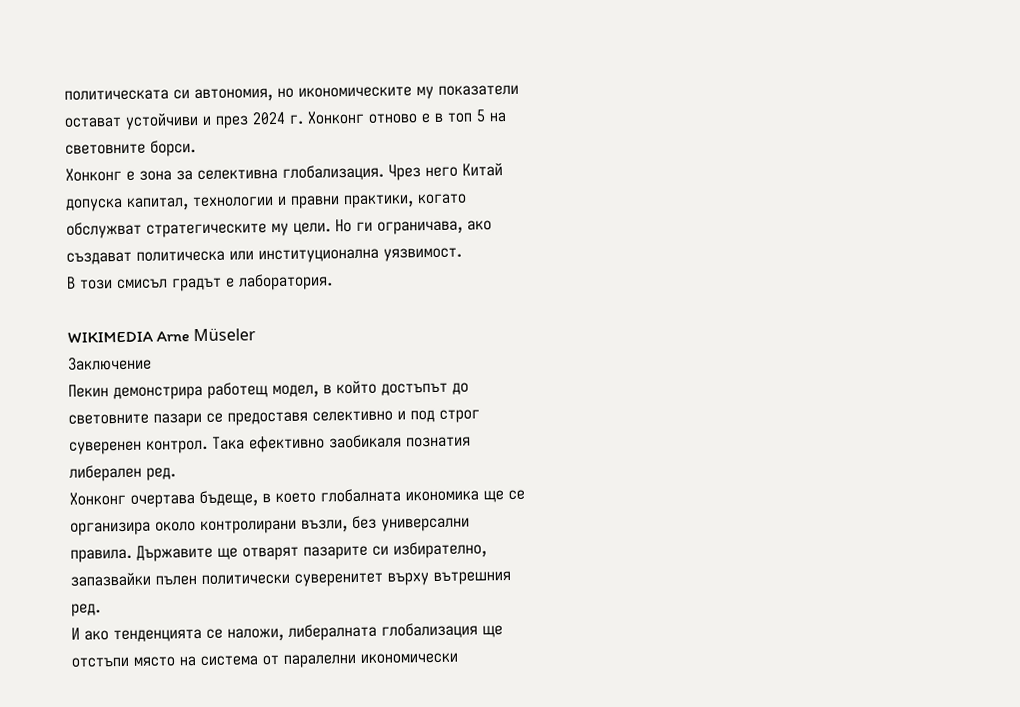политическата си автономия, но икономическите му показатели остават устойчиви и през 2024 г. Хонконг отново е в топ 5 на световните борси.
Хонконг е зона за селективна глобализация. Чрез него Китай допуска капитал, технологии и правни практики, когато обслужват стратегическите му цели. Но ги ограничава, ако създават политическа или институционална уязвимост.
В този смисъл градът е лаборатория.

WIKIMEDIA Arne Müseler
Заключение
Пекин демонстрира работещ модел, в който достъпът до световните пазари се предоставя селективно и под строг суверенен контрол. Така ефективно заобикаля познатия либерален ред.
Хонконг очертава бъдеще, в което глобалната икономика ще се организира около контролирани възли, без универсални правила. Държавите ще отварят пазарите си избирателно, запазвайки пълен политически суверенитет върху вътрешния ред.
И ако тенденцията се наложи, либералната глобализация ще отстъпи място на система от паралелни икономически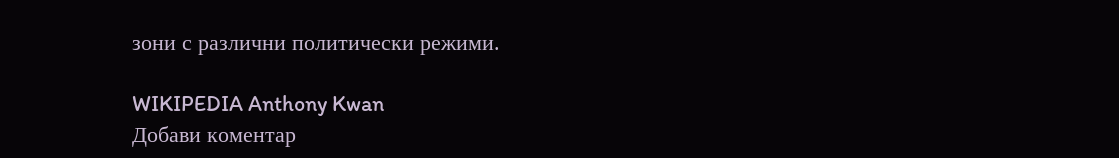зони с различни политически режими.

WIKIPEDIA Anthony Kwan
Добави коментар